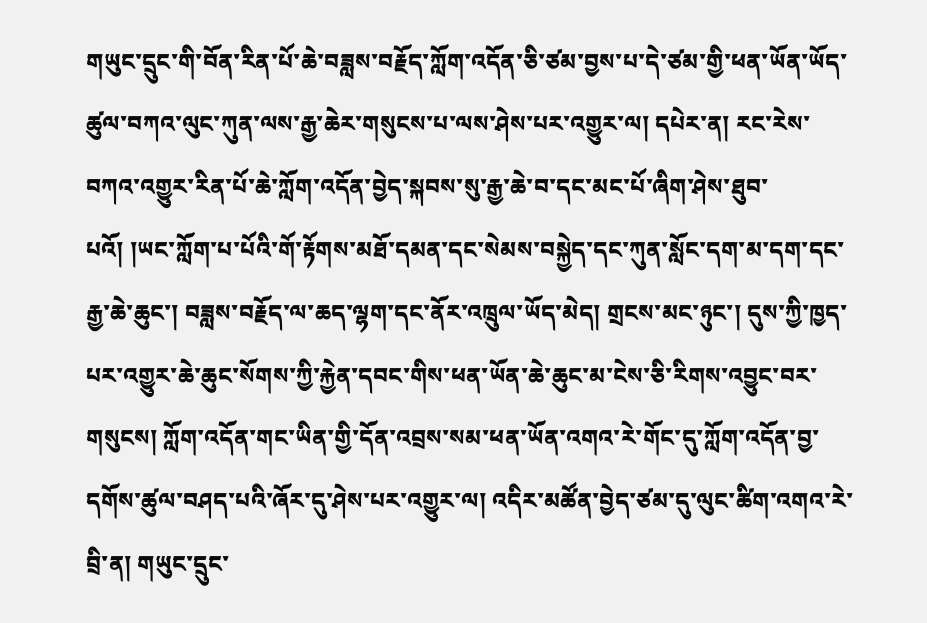གཡུང་དྲུང་གི་བོན་རིན་པོ་ཆེ་བཟླས་བརྗོད་ཀློག་འདོན་ཅི་ཙམ་བྱས་པ་དེ་ཙམ་གྱི་ཕན་ཡོན་ཡོད་ཚུལ་བཀའ་ལུང་ཀུན་ལས་རྒྱ་ཆེར་གསུངས་པ་ལས་ཤེས་པར་འགྱུར་ལ། དཔེར་ན། རང་རེས་བཀའ་འགྱུར་རིན་པོ་ཆེ་ཀློག་འདོན་བྱེད་སྐབས་སུ་རྒྱ་ཆེ་བ་དང་མང་པོ་ཞིག་ཤེས་ཐུབ་པའོ། །ཡང་ཀློག་པ་པོའི་གོ་རྟོགས་མཐོ་དམན་དང་སེམས་བསྐྱེད་དང་ཀུན་སློང་དག་མ་དག་དང་རྒྱ་ཆེ་ཆུང་། བཟླས་བརྗོད་ལ་ཆད་ལྷག་དང་ནོར་འཁྲུལ་ཡོད་མེད། གྲངས་མང་ཉུང་། དུས་ཀྱི་ཁྱད་པར་འགྱུར་ཆེ་ཆུང་སོགས་ཀྱི་རྐྱེན་དབང་གིས་ཕན་ཡོན་ཆེ་ཆུང་མ་ངེས་ཅི་རིགས་འབྱུང་བར་གསུངས། ཀློག་འདོན་གང་ཡིན་གྱི་དོན་འབྲས་སམ་ཕན་ཡོན་འགའ་རེ་གོང་དུ་ཀློག་འདོན་བྱ་དགོས་ཚུལ་བཤད་པའི་ཞོར་དུ་ཤེས་པར་འགྱུར་ལ། འདིར་མཚོན་བྱེད་ཙམ་དུ་ལུང་ཚིག་འགའ་རེ་བྲི་ན། གཡུང་དྲུང་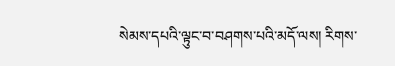སེམས་དཔའི་ལྟུང་བ་བཤགས་པའི་མདོ་ལས། རིགས་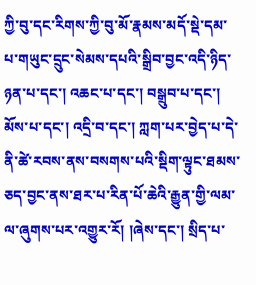ཀྱི་བུ་དང་རིགས་ཀྱི་བུ་མོ་རྣམས་མདོ་སྡེ་དམ་པ་གཡུང་དྲུང་སེམས་དཔའི་སྒྲིབ་བྱང་འདི་ཉིད་ཉན་པ་དང་། འཆང་པ་དང་། བསྒྲུབ་པ་དང་། མོས་པ་དང་། འདྲི་བ་དང་། ཀླག་པར་བྱེད་པ་དེ་ནི་ཚེ་རབས་ནས་བསགས་པའི་སྡིག་ལྟུང་ཐམས་ཅད་བྱང་ནས་ཐར་པ་རིན་པོ་ཆེའི་རྒྱུན་གྱི་ལམ་ལ་ཞུགས་པར་འགྱུར་རོ། །ཞེས་དང་། སྲིད་པ་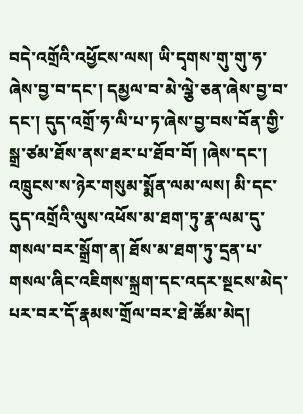བདེ་འགྲོའི་འཕྱོངས་ལས། ཡི་དྭགས་གུ་གུ་ཧ་ཞེས་བྱ་བ་དང་། དམྱལ་བ་མེ་ལྕེ་ཅན་ཞེས་བྱ་བ་དང་། དུད་འགྲོ་ཧ་ལི་པ་ཏ་ཞེས་བྱ་བས་བོན་གྱི་སྒྲ་ཙམ་ཐོས་ནས་ཐར་པ་ཐོབ་བོ། །ཞེས་དང་། འཁྲུངས་ས་ཉེར་གསུམ་སྨོན་ལམ་ལས། མི་དང་དུད་འགྲོའི་ལུས་འཕོས་མ་ཐག་ཏུ་རྣ་ལམ་དུ་གསལ་བར་སྒྲོག་ན། ཐོས་མ་ཐག་ཏུ་དྲན་པ་གསལ་ཞིང་འཇིགས་སྐྲག་དང་འདར་སྔངས་མེད་པར་བར་དོ་རྣམས་གྲོལ་བར་ཐེ་ཚོམ་མེད།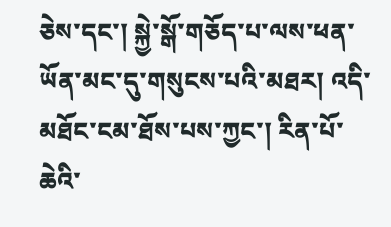ཅེས་དང་། སྐྱེ་སྒོ་གཅོད་པ་ལས་ཕན་ཡོན་མང་དུ་གསུངས་པའི་མཐར། འདི་མཐོང་ངམ་ཐོས་པས་ཀྱང་། རིན་པོ་ཆེའི་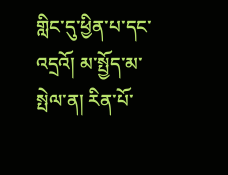གླིང་དུ་ཕྱིན་པ་དང་འདྲའོ། མ་སྤྱོད་མ་སྤེལ་ན། རིན་པོ་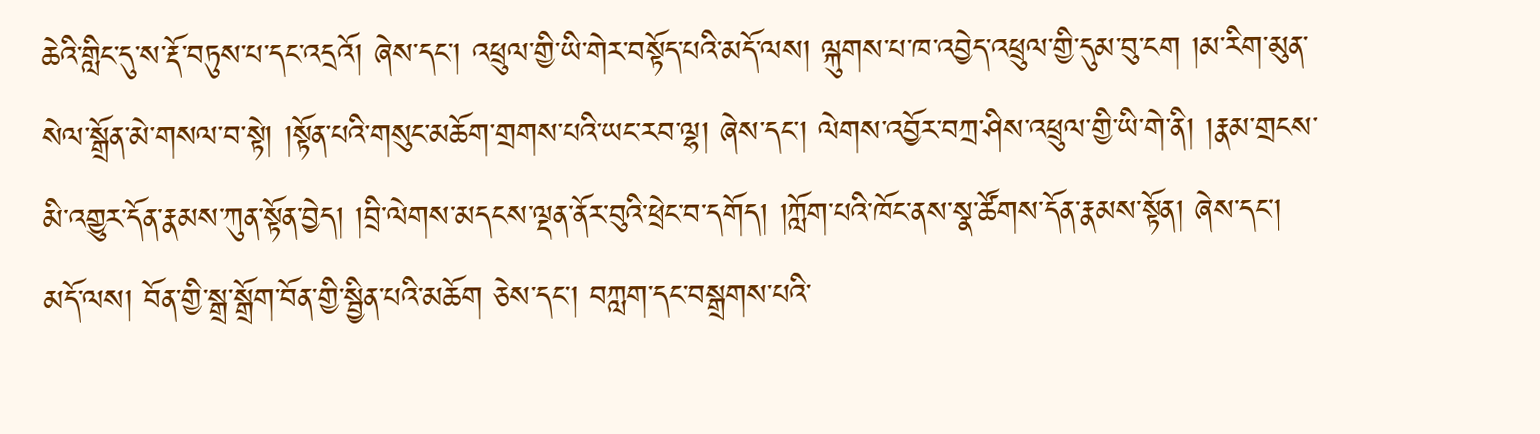ཆེའི་གླིང་དུ་ས་རྡོ་བཏུས་པ་དང་འདྲའོ། ཞེས་དང་། འཕྲུལ་གྱི་ཡི་གེར་བསྟོད་པའི་མདོ་ལས། ལྐུགས་པ་ཁ་འབྱེད་འཕྲུལ་གྱི་དུམ་བུ་ངག །མ་རིག་མུན་སེལ་སྒྲོན་མེ་གསལ་བ་སྟེ། །སྟོན་པའི་གསུང་མཆོག་གྲགས་པའི་ཡང་རབ་ལྷ། ཞེས་དང་། ལེགས་འབྱོར་བཀྲ་ཤིས་འཕྲུལ་གྱི་ཡི་གེ་ནི། །རྣམ་གྲངས་མི་འགྱུར་དོན་རྣམས་ཀུན་སྟོན་བྱེད། །བྲི་ལེགས་མདངས་ལྡན་ནོར་བུའི་ཕྲེང་བ་དགོད། །ཀློག་པའི་ཁོང་ནས་སྣ་ཚོགས་དོན་རྣམས་སྟོན། ཞེས་དང། མདོ་ལས། བོན་གྱི་སྒྲ་སྒྲོག་བོན་གྱི་སྦྱིན་པའི་མཆོག ཅེས་དང་། བཀླག་དང་བསྒྲགས་པའི་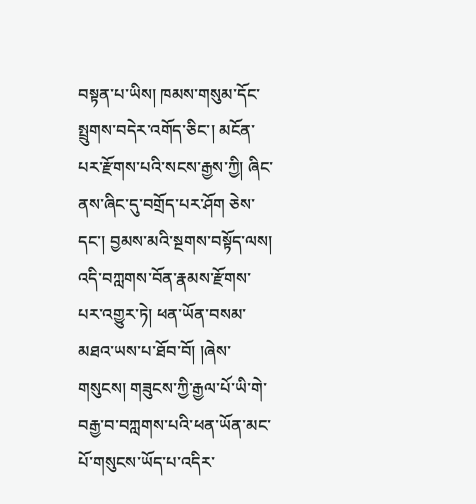བསྟན་པ་ཡིས། ཁམས་གསུམ་དོང་སྤྲུགས་བདེར་འགོད་ཅིང་། མངོན་པར་རྫོགས་པའི་སངས་རྒྱས་ཀྱི། ཞིང་ནས་ཞིང་དུ་བགྲོད་པར་ཤོག ཅེས་དང་། བྱམས་མའི་སྔགས་བསྟོད་ལས། འདི་བཀླགས་བོན་རྣམས་རྫོགས་པར་འགྱུར་ཏེ། ཕན་ཡོན་བསམ་མཐའ་ཡས་པ་ཐོབ་བོ། །ཞེས་གསུངས། གཟུངས་ཀྱི་རྒྱལ་པོ་ཡི་གེ་བརྒྱ་བ་བཀླགས་པའི་ཕན་ཡོན་མང་པོ་གསུངས་ཡོད་པ་འདིར་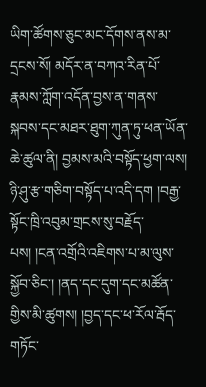ཡིག་ཚོགས་ཅུང་མང་དོགས་ནས་མ་དྲངས་སོ། མདོར་ན་བཀའ་རིན་པོ་རྣམས་ཀློག་འདོན་བྱས་ན་གནས་སྐབས་དང་མཐར་ཐུག་ཀུན་ཏུ་ཕན་ཡོན་ཆེ་ཚུལ་ནི། བྱམས་མའི་བསྟོད་ཕྱག་ལས། ཉི་ཤུ་རྩ་གཅིག་བསྟོད་པ་འདི་དག །བརྒྱ་སྟོང་ཁྲི་འབུམ་གྲངས་སུ་བརྗོད་པས། །ངན་འགྲོའི་འཇིགས་པ་མ་ལུས་སྐྱོབ་ཅིང་། །ནད་དང་དུག་དང་མཚོན་གྱིས་མི་ཚུགས། །བྱད་དང་ཕ་རོལ་རྦོད་གཏོང་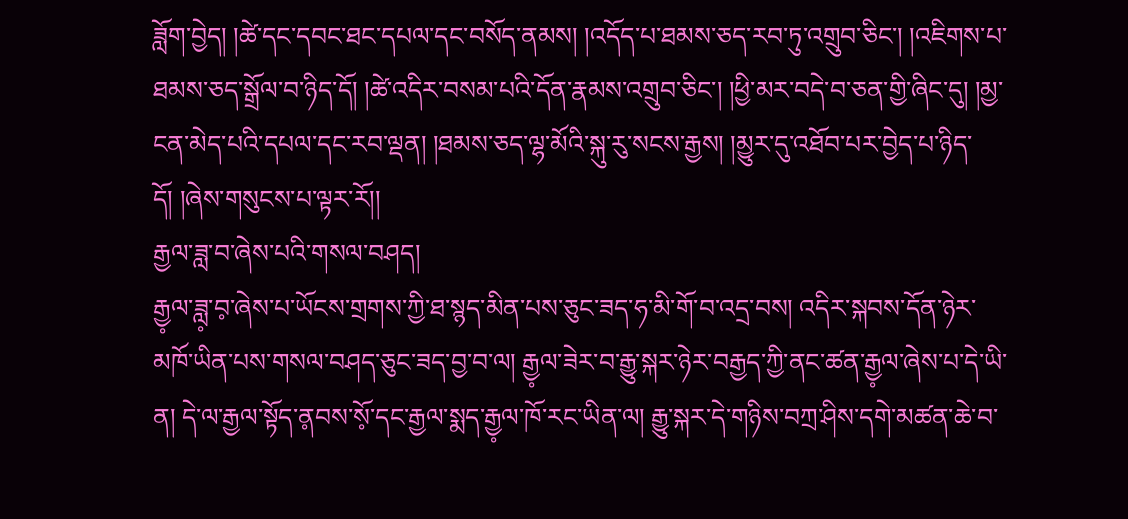ཟློག་བྱེད། །ཚེ་དང་དབང་ཐང་དཔལ་དང་བསོད་ནམས། །འདོད་པ་ཐམས་ཅད་རབ་ཏུ་འགྲུབ་ཅིང་། །འཇིགས་པ་ཐམས་ཅད་སྒྲོལ་བ་ཉིད་དོ། །ཚེ་འདིར་བསམ་པའི་དོན་རྣམས་འགྲུབ་ཅིང་། །ཕྱི་མར་བདེ་བ་ཅན་གྱི་ཞིང་དུ། །མྱ་ངན་མེད་པའི་དཔལ་དང་རབ་ལྡན། །ཐམས་ཅད་ལྷ་མོའི་སྐུ་རུ་སངས་རྒྱས། །མྱུར་དུ་འཐོབ་པར་བྱེད་པ་ཉིད་དོ། །ཞེས་གསུངས་པ་ལྟར་རོ།།
རྒྱལ་ཟླ་བ་ཞེས་པའི་གསལ་བཤད།
རྒྱ༷ལ་ཟླ༷་བ༷་ཞེས་པ་ཡོངས་གྲགས་ཀྱི་ཐ་སྙད་མིན་པས་ཅུང་ཟད་ཧ་མི་གོ་བ་འདྲ་བས། འདིར་སྐབས་དོན་ཉེར་མཁོ་ཡིན་པས་གསལ་བཤད་ཅུང་ཟད་བྱ་བ་ལ། རྒྱ༷ལ་ཟེར་བ་རྒྱུ་སྐར་ཉེར་བརྒྱད་ཀྱི་ནང་ཚན་རྒྱ༷ལ་ཞེས་པ་དེ་ཡི་ན། དེ་ལ་རྒྱལ་སྟོད་ན༷བས་སོ༷་དང་རྒྱལ་སྨད་རྒྱ༷ལ་ཁོ་རང་ཡིན་ལ། རྒྱུ་སྐར་དེ་གཉིས་བཀྲ་ཤིས་དགེ་མཚན་ཆེ་བ་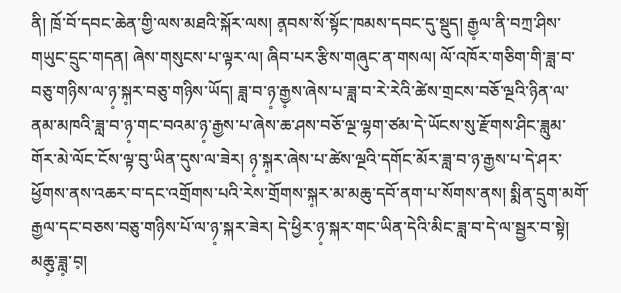ནི། ཁྲོ་བོ་དབང་ཆེན་གྱི་ལས་མཐའི་སྐོར་ལས། ན༷བས་སོ་སྟོང་ཁམས་དབང་དུ་སྡུད། རྒྱ༷ལ་ནི་བཀྲ་ཤིས་གཡུང་དྲུང་གདན། ཞེས་གསུངས་པ་ལྟར་ལ། ཞིབ་པར་རྩིས་གཞུང་ན་གསལ། ལོ་འཁོར་གཅིག་གི་ཟླ་བ་བཅུ་གཉིས་ལ་ཉ༷་སྐ༷ར་བཅུ་གཉིས་ཡོད། ཟླ་བ་ཉ༷་རྒྱ༷ས་ཞེས་པ་ཟླ་བ་རེ་རེའི་ཚེས་གྲངས་བཅོ་ལྔའི་ཉིན་ལ་ནམ་མཁའི་ཟླ་བ་ཉ༷་གང་བའམ་ཉ༷་རྒྱས་པ་ཞེས་ཆ་ཤས་བཅོ་ལྔ་ལྷག་ཙམ་དེ་ཡོངས་སུ་རྫོགས་ཤིང་ཟླུམ་གོར་མེ་ལོང་ངོས་ལྟ་བུ་ཡིན་དུས་ལ་ཟེར། ཉ༷་སྐ༷ར་ཞེས་པ་ཚེས་ལྔའི་དགོང་མོར་ཟླ་བ་ཉ་རྒྱས་པ་དེ་ཤར་ཕྱོགས་ནས་འཆར་བ་དང་འགྲོགས་པའི་རེས་གྲོགས་སྐ༷ར་མ་མཆུ་དབོ་ནག་པ་སོགས་ནས། སྨིན་དྲུག་མགོ་རྒྱལ་དང་བཅས་བཅུ་གཉིས་པོ་ལ་ཉ༷་སྐར་ཟེར། དེ་ཕྱིར་ཉ༷་སྐར་གང་ཡིན་དེའི་མིང་ཟླ་བ་དེ་ལ་སྦྱར་བ་སྟེ། མཆུ༷་ཟླ༷་བ༷།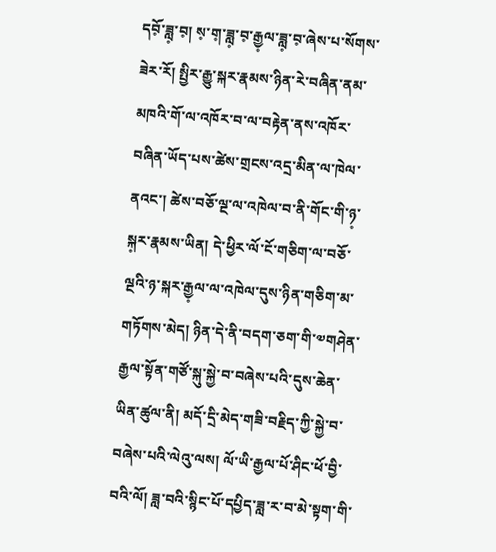དབོ༷་ཟླ༷་བ༷། ས༷་ག༷་ཟླ༷་བ༷་རྒྱ༷ལ་ཟླ༷་བ༷་ཞེས་པ་སོགས་ཟེར་རོ། སྤྱིར་རྒྱུ་སྐར་རྣམས་ཉིན་རེ་བཞིན་ནམ་མཁའི་གོ་ལ་འཁོར་བ་ལ་བརྟེན་ནས་འཁོར་བཞིན་ཡོད་པས་ཚེས་གྲངས་འདྲ་མིན་ལ་ཁེལ་ནའང་། ཚེས་བཅོ་ལྔ་ལ་འཁེལ་བ་ནི་གོང་གི་ཉ༷་སྐ༷ར་རྣམས་ཡིན། དེ་ཕྱིར་ལོ་ངོ་གཅིག་ལ་བཅོ་ལྔའི་ཉ་སྐར་རྒྱ༷ལ་ལ་འཁེལ་དུས་ཉིན་གཅིག་མ་གཏོགས་མེད། ཉིན་དེ་ནི་བདག་ཅག་གི་༧གཤེན་རྒྱལ་སྟོན་གཙོ་སྐུ་སྐྱེ་བ་བཞེས་པའི་དུས་ཆེན་ཡིན་ཚུལ་ནི། མདོ་དྲི་མེད་གཟི་བརྗིད་ཀྱི་སྐྱེ་བ་བཞེས་པའི་ལེའུ་ལས། ལོ་ཡི་རྒྱལ་པོ་ཤིང་ཕོ་བྱི་བའི་ལོ། ཟླ་བའི་སྙིང་པོ་དཔྱིད་ཟླ་ར་བ་མེ་སྟག་གི་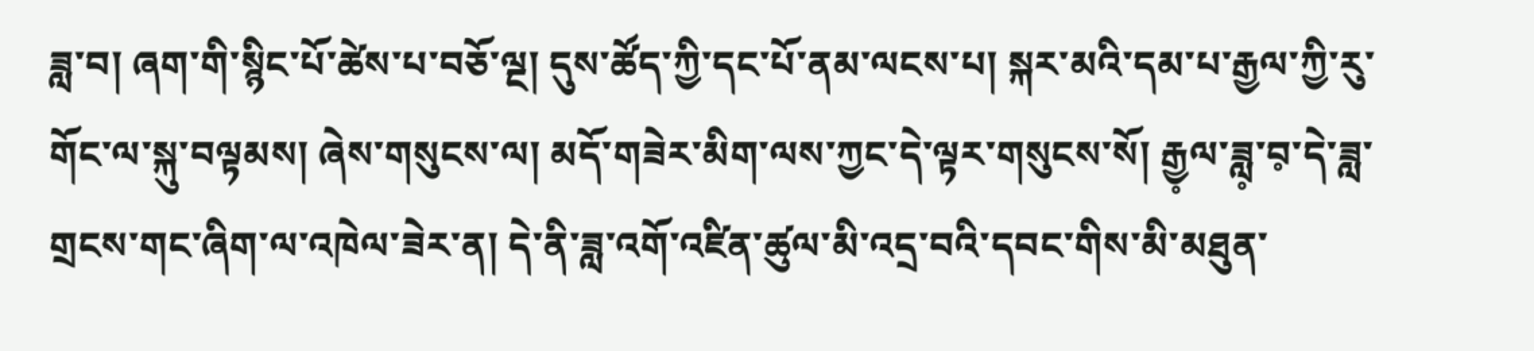ཟླ་བ། ཞག་གི་སྙིང་པོ་ཚེས་པ་བཅོ་ལྔ། དུས་ཚོད་ཀྱི་དང་པོ་ནམ་ལངས་པ། སྐར་མའི་དམ་པ་རྒྱལ་ཀྱི་རུ་གོང་ལ་སྐུ་བལྟམས། ཞེས་གསུངས་ལ། མདོ་གཟེར་མིག་ལས་ཀྱང་དེ་ལྟར་གསུངས་སོ། རྒྱ༷ལ་ཟླ༷་བ༷་དེ་ཟླ་གྲངས་གང་ཞིག་ལ་འཁེལ་ཟེར་ན། དེ་ནི་ཟླ་འགོ་འཛིན་ཚུལ་མི་འདྲ་བའི་དབང་གིས་མི་མཐུན་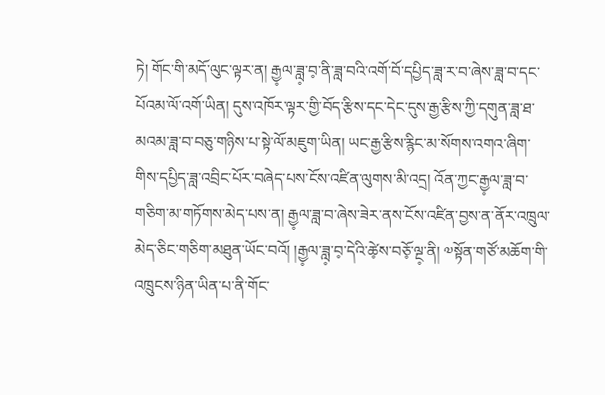ཏེ། གོང་གི་མདོ་ལུང་ལྟར་ན། རྒྱ༷ལ་ཟླ༷་བ༷་ནི་ཟླ་བའི་འགོ་བོ་དཔྱིད་ཟླ་ར་བ་ཞེས་ཟླ་བ་དང་པོའམ་ལོ་འགོ་ཡིན། དུས་འཁོར་ལྟར་གྱི་བོད་རྩིས་དང་དེང་དུས་རྒྱ་རྩིས་ཀྱི་དགུན་ཟླ་ཐ་མའམ་ཟླ་བ་བཅུ་གཉིས་པ་སྟེ་ལོ་མཇུག་ཡིན། ཡང་རྒྱ་རྩིས་རྙིང་མ་སོགས་འགའ་ཞིག་གིས་དཔྱིད་ཟླ་འབྲིང་པོར་བཞེད་པས་ངོས་འཛིན་ལུགས་མི་འདྲ། འོན་ཀྱང་རྒྱ༷ལ་ཟླ་བ་གཅིག་མ་གཏོགས་མེད་པས་ན། རྒྱ༷ལ་ཟླ་བ་ཞེས་ཟེར་ནས་ངོས་འཛིན་བྱས་ན་ནོར་འཁྲུལ་མེད་ཅིང་གཅིག་མཐུན་ཡོང་བའོ། །རྒྱ༷ལ་ཟླ༷་བ༷་དེའི་ཚེ༷ས་བཅོ༷་ལྔ༷་ནི། ༧སྟོན་གཙོ་མཆོག་གི་འཁྲུངས་ཉིན་ཡིན་པ་ནི་གོང་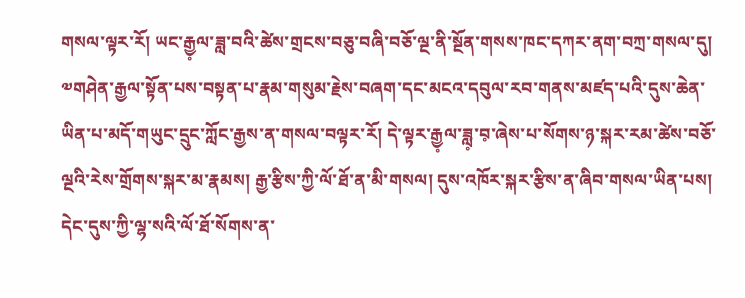གསལ་ལྟར་རོ། ཡང་རྒྱ༷ལ་ཟླ་བའི་ཚེས་གྲངས་བཅུ་བཞི་བཅོ་ལྔ་ནི་སྔོན་གསས་ཁང་དཀར་ནག་བཀྲ་གསལ་དུ། ༧གཤེན་རྒྱལ་སྟོན་པས་བསྟན་པ་རྣམ་གསུམ་རྗེས་བཞག་དང་མངའ་དབུལ་རབ་གནས་མཛད་པའི་དུས་ཆེན་ཡིན་པ་མདོ་གཡུང་དྲུང་ཀློང་རྒྱས་ན་གསལ་བལྟར་རོ། དེ་ལྟར་རྒྱ༷ལ་ཟླ༷་བ༷་ཞེས་པ་སོགས་ཉ་སྐར་རམ་ཚེས་བཅོ་ལྔའི་རེས་གྲོགས་སྐར་མ་རྣམས། རྒྱ་རྩིས་ཀྱི་ལོ་ཐོ་ན་མི་གསལ། དུས་འཁོར་སྐར་རྩིས་ན་ཞིབ་གསལ་ཡིན་པས། དེང་དུས་ཀྱི་ལྷ་སའི་ལོ་ཐོ་སོགས་ན་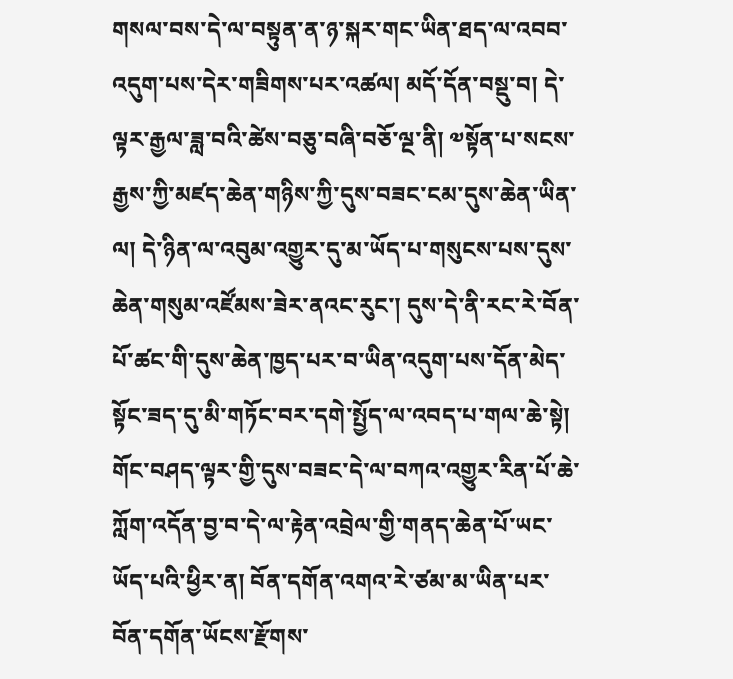གསལ་བས་དེ་ལ་བསྟུན་ན་ཉ་སྐར་གང་ཡིན་ཐད་ལ་འབབ་འདུག་པས་དེར་གཟིགས་པར་འཚལ། མདོ་དོན་བསྡུ་བ། དེ་ལྟར་རྒྱལ་ཟླ་བའི་ཚེས་བཅུ་བཞི་བཅོ་ལྔ་ནི། ༧སྟོན་པ་སངས་རྒྱས་ཀྱི་མཛད་ཆེན་གཉིས་ཀྱི་དུས་བཟང་ངམ་དུས་ཆེན་ཡིན་ལ། དེ་ཉིན་ལ་འབུམ་འགྱུར་དུ་མ་ཡོད་པ་གསུངས་པས་དུས་ཆེན་གསུམ་འཛོམས་ཟེར་ནའང་རུང་། དུས་དེ་ནི་རང་རེ་བོན་པོ་ཚང་གི་དུས་ཆེན་ཁྱད་པར་བ་ཡིན་འདུག་པས་དོན་མེད་སྟོང་ཟད་དུ་མི་གཏོང་བར་དགེ་སྤྱོད་ལ་འབད་པ་གལ་ཆེ་སྟེ། གོང་བཤད་ལྟར་གྱི་དུས་བཟང་དེ་ལ་བཀའ་འགྱུར་རིན་པོ་ཆེ་ཀློག་འདོན་བྱ་བ་དེ་ལ་རྟེན་འབྲེལ་གྱི་གནད་ཆེན་པོ་ཡང་ཡོད་པའི་ཕྱིར་ན། བོན་དགོན་འགའ་རེ་ཙམ་མ་ཡིན་པར་བོན་དགོན་ཡོངས་རྫོགས་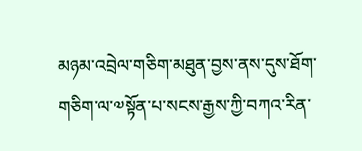མཉམ་འབྲེལ་གཅིག་མཐུན་བྱས་ནས་དུས་ཐོག་གཅིག་ལ་༧སྟོན་པ་སངས་རྒྱས་ཀྱི་བཀའ་རིན་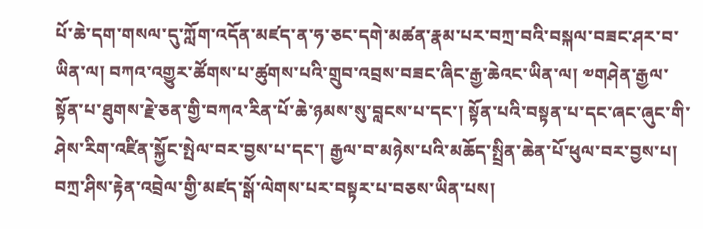པོ་ཆེ་དག་གསལ་དུ་ཀློག་འདོན་མཛད་ན་ཧ་ཅང་དགེ་མཚན་རྣམ་པར་བཀྲ་བའི་བསྐལ་བཟང་ཤར་བ་ཡིན་ལ། བཀའ་འགྱུར་ཚོགས་པ་ཚུགས་པའི་གྲུབ་འབྲས་བཟང་ཞིང་རྒྱ་ཆེའང་ཡིན་ལ། ༧གཤེན་རྒྱལ་སྟོན་པ་ཐུགས་རྗེ་ཅན་གྱི་བཀའ་རིན་པོ་ཆེ་ཉམས་སུ་བླངས་པ་དང་། སྟོན་པའི་བསྟན་པ་དང་ཞང་ཞུང་གི་ཤེས་རིག་འཛིན་སྐྱོང་སྤེལ་བར་བྱས་པ་དང་། རྒྱལ་བ་མཉེས་པའི་མཆོད་སྤྲིན་ཆེན་པོ་ཕུལ་བར་བྱས་པ། བཀྲ་ཤིས་རྟེན་འབྲེལ་གྱི་མཛད་སྒོ་ལེགས་པར་བསྟར་པ་བཅས་ཡིན་པས།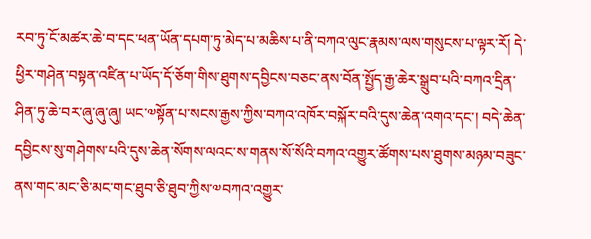རབ་ཏུ་ངོ་མཚར་ཆེ་བ་དང་ཕན་ཡོན་དཔག་ཏུ་མེད་པ་མཆིས་པ་ནི་བཀའ་ལུང་རྣམས་ལས་གསུངས་པ་ལྟར་རོ། དེ་ཕྱིར་གཤེན་བསྟན་འཛིན་པ་ཡོད་དོ་ཅོག་གིས་ཐུགས་དབྱིངས་བཅང་ནས་བོན་སྤྱོད་རྒྱ་ཆེར་སྒྲུབ་པའི་བཀའ་དྲིན་ཤིན་ཏུ་ཆེ་བར་ཞུ་ཞུ་ཞུ། ཡང་༧སྟོན་པ་སངས་རྒྱས་ཀྱིས་བཀའ་འཁོར་བསྐོར་བའི་དུས་ཆེན་འགའ་དང་། བདེ་ཆེན་དབྱིངས་སུ་གཤེགས་པའི་དུས་ཆེན་སོགས་ལའང་ས་གནས་སོ་སོའི་བཀའ་འགྱུར་ཚོགས་པས་ཐུགས་མཉམ་བཟུང་ནས་གང་མང་ཅི་མང་གང་ཐུབ་ཅི་ཐུབ་ཀྱིས་༧བཀའ་འགྱུར་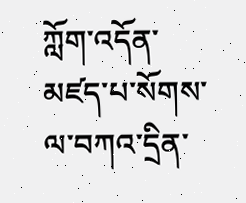ཀློག་འདོན་མཛད་པ་སོགས་ལ་བཀའ་དྲིན་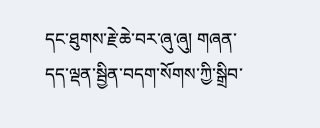དང་ཐུགས་རྗེ་ཆེ་བར་ཞུ་ཞུ། གཞན་དད་ལྡན་སྦྱིན་བདག་སོགས་ཀྱི་སྒྲིབ་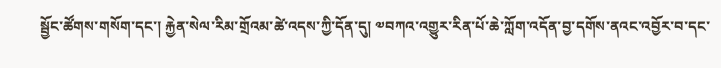སྦྱོང་ཚོགས་གསོག་དང་། རྐྱེན་སེལ་རིམ་གྲོའམ་ཚེ་འདས་ཀྱི་དོན་དུ། ༧བཀའ་འགྱུར་རིན་པོ་ཆེ་ཀློག་འདོན་བྱ་དགོས་ནའང་འབྱོར་བ་དང་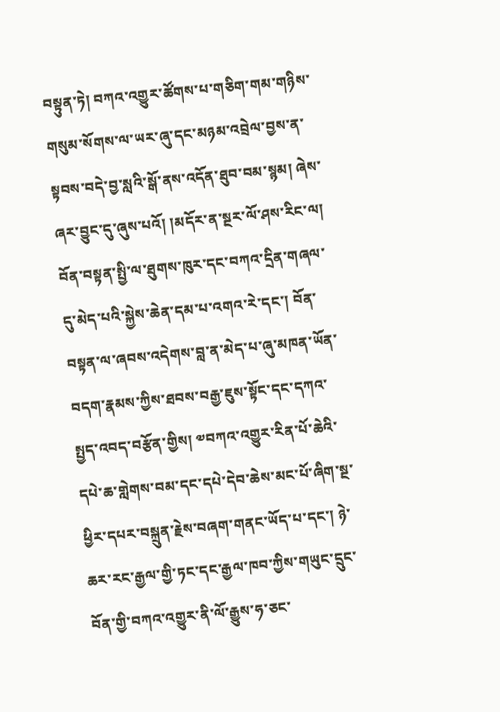བསྟུན་ཏེ། བཀའ་འགྱུར་ཚོགས་པ་གཅིག་གམ་གཉིས་གསུམ་སོགས་ལ་ཡར་ཞུ་དང་མཉམ་འབྲེལ་བྱས་ན་སྟབས་བདེ་བྱ་སླའི་སྒོ་ནས་འདོན་ཐུབ་བམ་སྙམ། ཞེས་ཞར་བྱུང་དུ་ཞུས་པའོ། །མདོར་ན་སྔར་ལོ་ཤས་རིང་ལ། བོན་བསྟན་སྤྱི་ལ་ཐུགས་ཁུར་དང་བཀའ་དྲིན་གཞལ་དུ་མེད་པའི་སྐྱེས་ཆེན་དམ་པ་འགའ་རེ་དང་། བོན་བསྟན་ལ་ཞབས་འདེགས་བླ་ན་མེད་པ་ཞུ་མཁན་ཡོན་བདག་རྣམས་ཀྱིས་ཐབས་བརྒྱ་ཇུས་སྟོང་དང་དཀའ་སྤྱད་འབད་བརྩོན་གྱིས། ༧བཀའ་འགྱུར་རིན་པོ་ཆེའི་དཔེ་ཆ་གླེགས་བམ་དང་དཔེ་དེབ་ཆེས་མང་པོ་ཞིག་སྔ་ཕྱིར་དཔར་བསྐྲུན་རྗེས་བཞག་གནང་ཡོད་པ་དང་། ཉེ་ཆར་རང་རྒྱལ་གྱི་ཏང་དང་རྒྱལ་ཁབ་ཀྱིས་གཡུང་དྲུང་བོན་གྱི་བཀའ་འགྱུར་ནི་ལོ་རྒྱུས་ཧ་ཅང་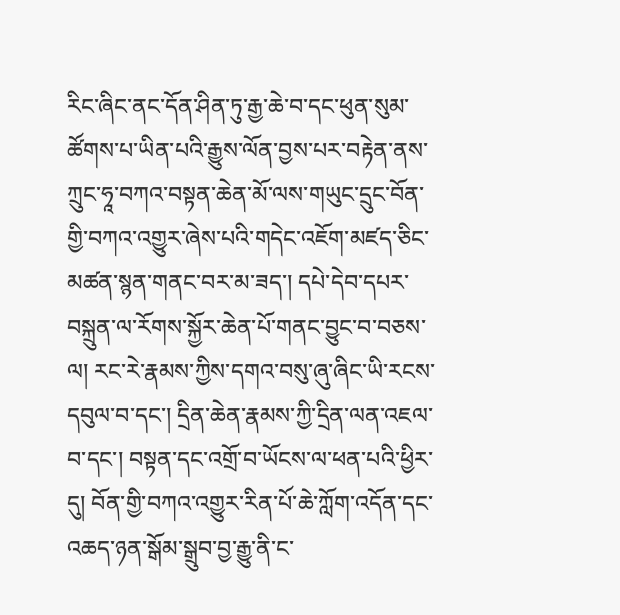རིང་ཞིང་ནང་དོན་ཤིན་ཏུ་རྒྱ་ཆེ་བ་དང་ཕུན་སུམ་ཚོགས་པ་ཡིན་པའི་རྒྱུས་ལོན་བྱས་པར་བརྟེན་ནས་ཀྲུང་ཧཱ་བཀའ་བསྟན་ཆེན་མོ་ལས་གཡུང་དྲུང་བོན་གྱི་བཀའ་འགྱུར་ཞེས་པའི་གདེང་འཇོག་མཛད་ཅིང་མཚན་སྙན་གནང་བར་མ་ཟད་། དཔེ་དེབ་དཔར་བསྐྲུན་ལ་རོགས་སྐྱོར་ཆེན་པོ་གནང་བྱུང་བ་བཅས་ལ། རང་རེ་རྣམས་ཀྱིས་དགའ་བསུ་ཞུ་ཞིང་ཡི་རངས་དབུལ་བ་དང་། དྲིན་ཆེན་རྣམས་ཀྱི་དྲིན་ལན་འཇལ་བ་དང་། བསྟན་དང་འགྲོ་བ་ཡོངས་ལ་ཕན་པའི་ཕྱིར་དུ། བོན་གྱི་བཀའ་འགྱུར་རིན་པོ་ཆེ་ཀློག་འདོན་དང་འཆད་ཉན་སྒོམ་སྒྲུབ་བྱ་རྒྱུ་ནི་ང་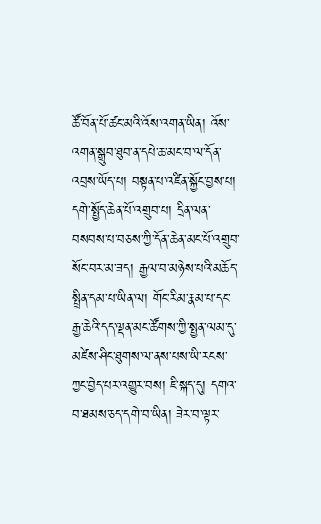ཚོ་བོན་པོ་ཚང་མའི་འོས་འགན་ཡིན། འོས་འགན་སྒྲུབ་ཐུབ་ན་དཔེ་ཆ་མང་བ་ལ་དོན་འབྲས་ཡོད་པ། བསྟན་པ་འཛིན་སྐྱོང་བྱས་པ། དགེ་སྤྱོད་ཆེན་པོ་འགྲུབ་པ། དྲིན་ལན་བསབས་པ་བཅས་ཀྱི་དོན་ཆེན་མང་པོ་འགྲུབ་སོང་བར་མ་ཟད། རྒྱལ་བ་མཉེས་པའི་མཆོད་སྤྲིན་དམ་པ་ཡིན་ལ། གོང་རིམ་རྣམ་པ་དང་རྒྱ་ཆེའི་དད་ལྡན་མང་ཚོགས་ཀྱི་སྤྱན་ལམ་དུ་མཛེས་ཤིང་ཐུགས་ལ་ནས་པས་ཡི་རངས་ཀྱང་བྱེད་པར་འགྱུར་བས། ཇི་སྐད་དུ། དགའ་བ་ཐམས་ཅད་དགེ་བ་ཡིན། ཟེར་བ་ལྟར་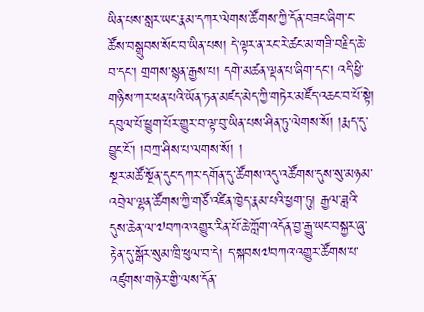ཡིན་པས་སླར་ཡང་རྣམ་དཀར་ལེགས་ཚོགས་ཀྱི་དོན་བཟང་ཞིག་ང་ཚོས་བསྒྲུབས་སོང་བ་ཡིན་པས། དེ་ལྟར་ན་རང་རེ་ཚང་མ་གཟི་བརྗིད་ཆེ་བ་དང་། གྲགས་སྙན་རྒྱས་པ། དགེ་མཚན་ལྡན་པ་ཞིག་དང་། འདི་ཕྱི་གཉིས་ཀར་ཕན་པའི་ཡོན་ཏན་མཛད་མེད་ཀྱི་གཏེར་མཛོད་འཆང་བ་པོ་སྟེ། དབུལ་པོ་ཕྱུག་པོར་གྱུར་བ་ལྟ་བུ་ཡིན་པས་ཤིན་ཏུ་ལེགས་སོ། །རྨད་དུ་བྱུང་ངོ་། །བཀྲ་ཤིས་པ་ལགས་སོ། །
སྔར་མཚོ་སྔོན་དུང་དཀར་དགོན་དུ་ཚོགས་འདུ་འཚོགས་དུས་སུ་མཉམ་འབྲེལ་ལྷན་ཚོགས་ཀྱི་གཙོ་འཛིན་ཁྱེད་རྣམ་པའི་ཕྱག་ཏུ། རྒྱལ་ཟླའི་དུས་ཆེན་ལ་༧བཀའ་འགྱུར་རིན་པོ་ཆེ་ཀློག་འདོན་བྱ་རྒྱུ་ཡང་བསྐྱར་ཞུ་རྟེན་དུ་སྒོར་སུམ་ཁྲི་ཕུལ་བ་དེ། ད་སྐབས༧བཀའ་འགྱུར་ཚོགས་པ་འཛུགས་གཉེར་གྱི་ལས་དོན་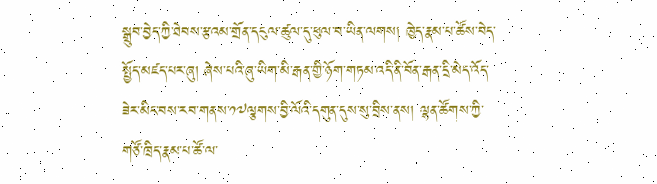སྒྲུབ་བྱེད་ཀྱི་ཐེབས་རྩའམ་གྲོན་དངུལ་ཚུལ་དུ་ཕུལ་བ་ཡིན་ལགས། ཁྱེད་རྣམ་པ་ཚོས་བེད་སྤྱོད་མཛད་པར་ཞུ། ཞེས་པའི་ཞུ་ཡིག་མི་རྒན་གྱི་ཉོག་གཏམ་འདི་ནི་བོན་རྒན་དྲི་མེད་འོད་ཟེར་མིང་བས་རབ་གནས་༡༧ལྕགས་བྱི་ལོའི་དགུན་དུས་སུ་བྲིས་ནས། ལྷན་ཚོགས་ཀྱི་གཙོ་ཁྲིད་རྣམ་པ་ཚོ་ལ་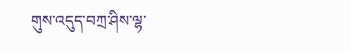གུས་འདུད་བཀྲ་ཤིས་ལྷ་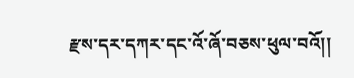རྫས་དར་དཀར་དང་འོ་ཞོ་བཅས་ཕུལ་བའོ།།